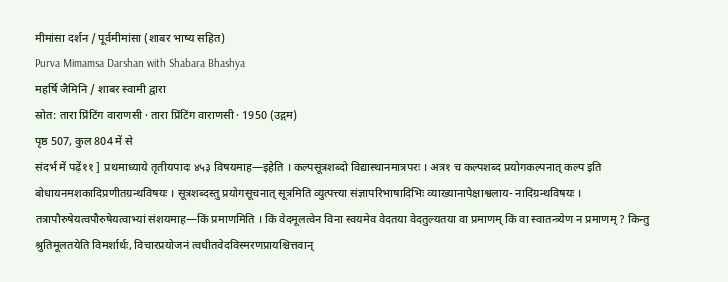मीमांसा दर्शन / पूर्वमीमांसा (शाबर भाष्य सहित)
Purva Mimamsa Darshan with Shabara Bhashya
महर्षि जैमिनि / शाबर स्वामी द्वारा
स्रोत: तारा प्रिंटिंग वाराणसी · तारा प्रिंटिंग वाराणसी · 1950 (उद्गम)
पृष्ठ 507, कुल 804 में से
संदर्भ में पढ़ें११ ] प्रथमाध्याये तृतीयपादः ४५३ विषयमाह—इहेति । कल्पसूत्रशब्दो विद्यास्थानमात्रपरः । अत्र१ च कल्पशब्द प्रयोगकल्पनात् कल्प इति बोधायनमशकादिप्रणीतग्रन्थविषयः । सूत्रशब्दस्तु प्रयोगसूचनात् सूत्रमिति व्युत्पत्त्या संज्ञापरिभाषादिभिः व्याख्यानापेक्षाश्वलाय- नादिग्रन्थविषयः । तत्रापौरुषेयत्वपौरुषेयत्वाभ्यां संशयमाह—किं प्रमाणमिति । किं वेदमूलत्वेन विना स्वयमेव वेदतया वेदतुल्यतया वा प्रमाणम् किं वा स्वातन्त्र्येण न प्रमाणम् ? किन्तु श्रुतिमूलतयेति विमर्शार्थः, विचारप्रयोजनं त्वधीतवेदविस्मरणप्रायश्चित्तवान्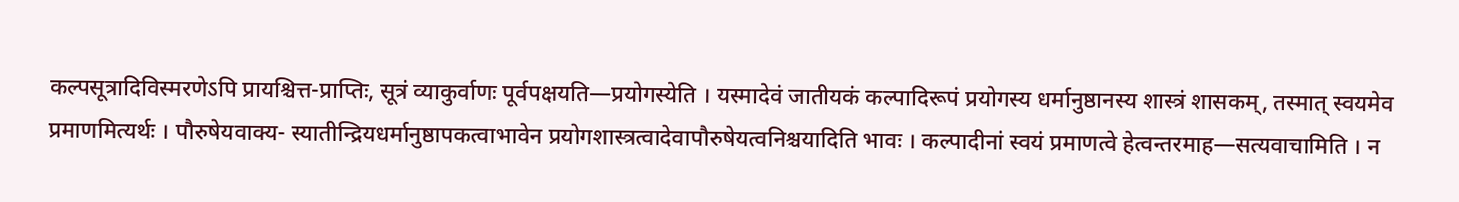कल्पसूत्रादिविस्मरणेऽपि प्रायश्चित्त-प्राप्तिः, सूत्रं व्याकुर्वाणः पूर्वपक्षयति—प्रयोगस्येति । यस्मादेवं जातीयकं कल्पादिरूपं प्रयोगस्य धर्मानुष्ठानस्य शास्त्रं शासकम्, तस्मात् स्वयमेव प्रमाणमित्यर्थः । पौरुषेयवाक्य- स्यातीन्द्रियधर्मानुष्ठापकत्वाभावेन प्रयोगशास्त्रत्वादेवापौरुषेयत्वनिश्चयादिति भावः । कल्पादीनां स्वयं प्रमाणत्वे हेत्वन्तरमाह—सत्यवाचामिति । न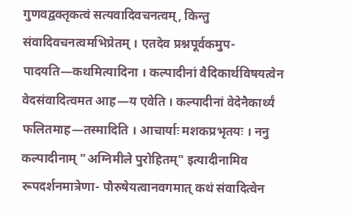गुणवद्वक्तृकत्वं सत्यवादिवचनत्वम्, किन्तु संवादिवचनत्वमभिप्रेतम् । एतदेव प्रश्नपूर्वकमुप- पादयति—कथमित्यादिना । कल्पादीनां वैदिकार्थविषयत्वेन वेदसंवादित्वमत आह—य एवेति । कल्पादीनां वेदेनैकार्थ्यं फलितमाह—तस्मादिति । आचार्याः मशकप्रभृतयः । ननु कल्पादीनाम् "अग्निमीले पुरोहितम्" इत्यादीनामिव रूपदर्शनमात्रेणा- पौरुषेयत्वानवगमात् कथं संवादित्वेन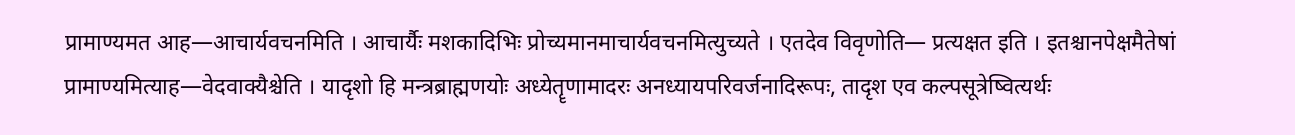प्रामाण्यमत आह—आचार्यवचनमिति । आचार्यैः मशकादिभिः प्रोच्यमानमाचार्यवचनमित्युच्यते । एतदेव विवृणोति— प्रत्यक्षत इति । इतश्चानपेक्षमैतेषां प्रामाण्यमित्याह—वेदवाक्यैश्चेति । यादृशो हि मन्त्रब्राह्मणयोः अध्येतॄणामादरः अनध्यायपरिवर्जनादिरूपः, तादृश एव कल्पसूत्रेष्वित्यर्थः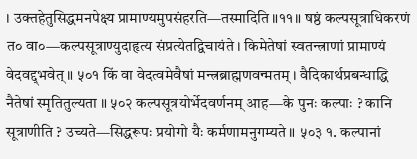। उक्तहेतुसिद्धमनपेक्ष्य प्रामाण्यमुपसंहरति—तस्मादिति ॥११॥ षष्ठं कल्पसूत्राधिकरणं त० वा०—कल्पसूत्राण्युदाहृत्य संप्रत्येतद्विचायंते । किमेतेषां स्वतन्त्राणां प्रामाण्यं वेदवद्द्भवेत् ॥ ५०१ किं वा वेदत्वमेवैषां मन्त्रब्राह्मणवन्मतम् । वैदिकार्थप्रबन्धाद्धि नैतेषां स्मृतितुल्यता ॥ ५०२ कल्पसूत्रयोर्भेदवर्णनम् आह—के पुनः कल्पाः ? कानि सूत्राणीति ? उच्यते—सिद्धरूपः प्रयोगो यैः कर्मणामनुगम्यते ॥ ५०३ १. कल्पानां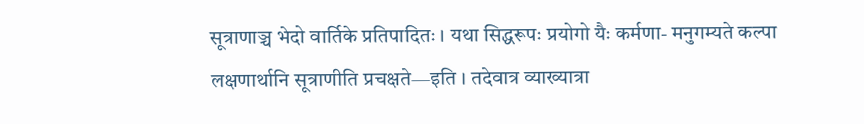सूत्राणाञ्च भेदो वार्तिके प्रतिपादितः । यथा सिद्धरूपः प्रयोगो यैः कर्मणा- मनुगम्यते कल्पा लक्षणार्थानि सूत्राणीति प्रचक्षते—इति । तदेवात्र व्याख्यात्रा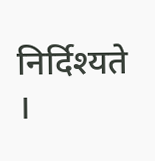निर्दिश्यते ।